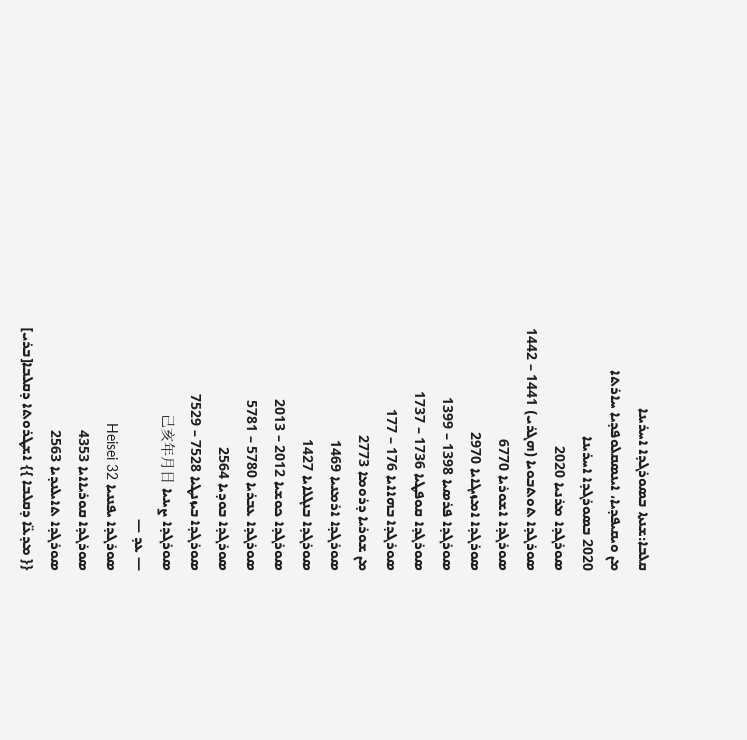ܩܠܒܐ:ܫܢܬܐ ܒܣܘܪܓܕܐ ܐܚܪܝܢܐ
ܡܢ ܘܝܩܝܦܕܝܐ، ܐܝܢܣܩܠܘܦܕܝܐ ܚܐܪܬܐ
2020 ܒܣܘܪܓܕܐ ܐܚܪܝܢܐ
ܣܘܪܓܕܐ ܡܪܢܝܐ 2020
ܣܘܪܓܕܐ ܬܘܬܒܘܝܐ (ܗܓܪܝ) 1441 – 1442
ܣܘܪܓܕܐ ܐܫܘܪܝܐ 6770
ܣܘܪܓܕܐ ܐܡܙܝܓܐܝܐ 2970
ܣܘܪܓܕܐ ܦܪܣܝܐ 1398 – 1399
ܣܘܪܓܕܐ ܩܘܦܛܝܐ 1736 – 1737
ܣܘܪܓܕܐ ܒܗܐܐܝܐ 176 – 177
ܡܢ ܫܘܪܝܐ ܕܪܘܡܐ 2773
ܣܘܪܓܕܐ ܐܪܡܢܝܐ 1469
ܣܘܪܓܕܐ ܒܢܓܠܐܝܐ 1427
ܣܘܪܓܕܐ ܟܘܫܝܐ 2012 – 2013
ܣܘܪܓܕܐ ܥܒܪܝܐ 5780 – 5781
ܣܘܪܓܕܐ ܒܘܕܝܐ 2564
ܣܘܪܓܕܐ ܒܝܙܢܛܝܐ 7528 – 7529
ܣܘܪܓܕܐ ܨܝܢܝܐ 己亥年月日
— ܥܕ —
ܣܘܪܓܕܐ ܝܦܢܢܝܐ Heisei 32
ܣܘܪܓܕܐ ܩܘܪܝܐܐܝܐ 4353
ܣܘܪܓܕܐ ܬܐܝܠܢܕܝܐ 2563
{{ ܡܕܥ̈ܐ ܕܩܠܒܐ }} ܐܫܛܪܘܬܐ ܕܩܠܒܐ[ܒܪܝ]